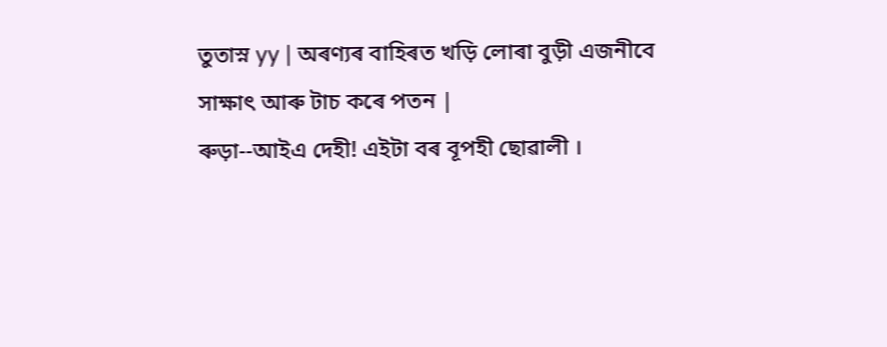তুতাস্ন yy | অৰণ্যৰ বাহিৰত খড়ি লোৰা বুড়ী এজনীবে সাক্ষাৎ আৰু টাচ কৰে পতন |
ৰুড়া--আইএ দেহী! এইটা বৰ বূপহী ছোৱালী ।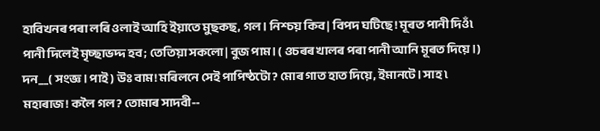হাবিখনৰ পৰা লৰি ওলাই আহি ইয়াতে মুছকছ, গল। নিশ্চয় কিব| বিপদ ঘটিছে! মূৰত পানী দিওঁ৷ পানী দিলেই মৃচ্ছাভদ্দ হব; তেতিয়া সকলো| বুজ পাম। ( ওচৰৰ খালৰ পৰা পানী আনি মূৰত দিয়ে।)
দন__( সংজ্ঞ। পাই ) উঃ বাম! মৰিলনে সেই পাপিষ্ঠটো ? মোৰ গাত হাত দিয়ে, ইমানটে। সাহ ৷ মহাৰাজ! কলৈ গল? তোমাৰ সাদবী--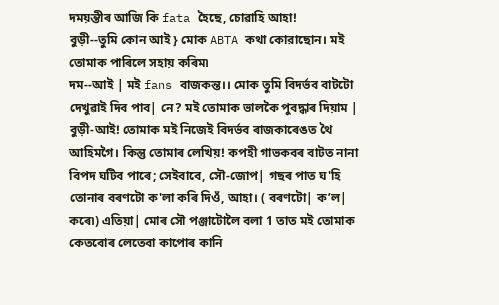দময়ন্তীৰ আজি কি fata হৈছে, চোৱাহি আহা!
বুড়ী--তুমি কোন আই } মোক ABTA কথা কোরাছোন। মই তোমাক পাৰিলে সহায় কৰিম৷
দম--আই | মই fans বাজকন্ত।। মোক তুমি বিদর্ভব বাটটো দেখুৱাই দিব পাব| নে? মই তোমাক ভালকৈ পুবদ্ধাৰ দিয়াম |
বুড়ী-আই! তোমাক মই নিজেই বিদর্ভব ৰাজকাৰেঙত থৈ আহিমগৈ। কিন্তু তোমাৰ লেখিয়! কপহী গাভকবৰ বাটত নানা বিপদ ঘটিব পাৰে; সেইবাবে, সৌ-জোপ| গছৰ পাত ঘ'হি তোনাৰ বৰণটো ক'লা কৰি দিওঁ, আহা। ( বৰণটো| ক’ল| কৰে৷) এতিয়া| মোৰ সৌ পঞ্জাটোলৈ বলা 1 তাত মই তোমাক কেতবোৰ লেতেবা কাপোৰ কানি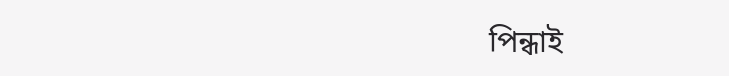পিন্ধাই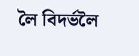লৈ বিদর্ভলৈ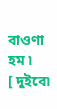বাওণা হম ৷
[ দুইবে৷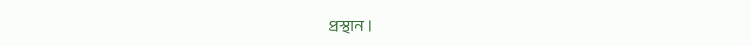প্রস্থান ।